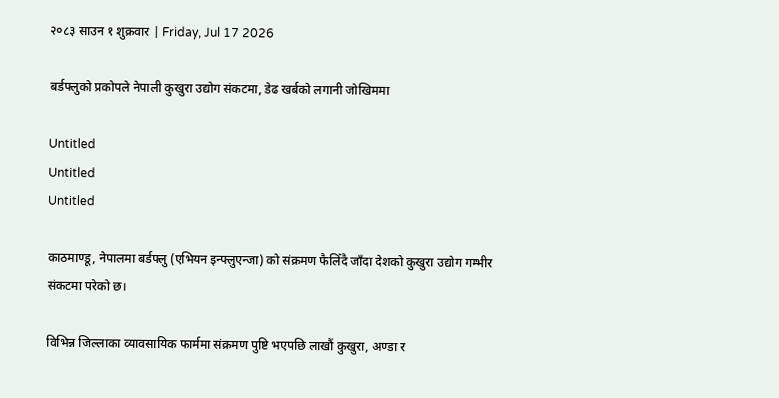२०८३ साउन १ शुक्रवार | Friday, Jul 17 2026

बर्डफ्लुको प्रकोपले नेपाली कुखुरा उद्योग संकटमा, डेढ खर्बको लगानी जोखिममा

Untitled
Untitled
Untitled

काठमाण्डू, नेपालमा बर्डफ्लु (एभियन इन्फ्लुएन्जा) को संक्रमण फैलिँदै जाँदा देशको कुखुरा उद्योग गम्भीर संकटमा परेको छ।

विभिन्न जिल्लाका व्यावसायिक फार्ममा संक्रमण पुष्टि भएपछि लाखौं कुखुरा, अण्डा र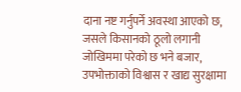दाना नष्ट गर्नुपर्ने अवस्था आएको छ, जसले किसानको ठूलो लगानी जोखिममा परेको छ भने बजार, उपभोक्ताको विश्वास र खाद्य सुरक्षामा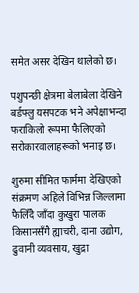समेत असर देखिन थालेको छ।

पशुपन्छी क्षेत्रमा बेलाबेला देखिने बर्डफ्लु यसपटक भने अपेक्षाभन्दा फराकिलो रूपमा फैलिएको सरोकारवालाहरूको भनाइ छ।

शुरुमा सीमित फार्ममा देखिएको संक्रमण अहिले विभिन्न जिल्लामा फैलिँदै जाँदा कुखुरा पालक किसानसँगै ह्याचरी, दाना उद्योग, ढुवानी व्यवसाय, खुद्रा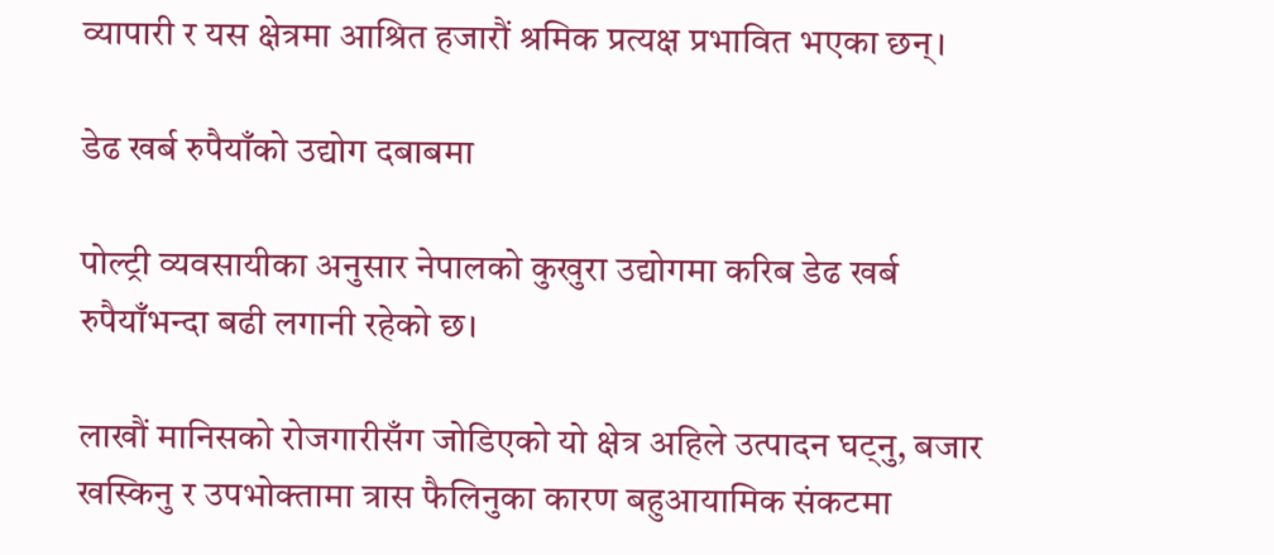व्यापारी र यस क्षेत्रमा आश्रित हजारौं श्रमिक प्रत्यक्ष प्रभावित भएका छन्।

डेढ खर्ब रुपैयाँको उद्योग दबाबमा

पोल्ट्री व्यवसायीका अनुसार नेपालको कुखुरा उद्योगमा करिब डेढ खर्ब रुपैयाँभन्दा बढी लगानी रहेको छ।

लाखौं मानिसको रोजगारीसँग जोडिएको यो क्षेत्र अहिले उत्पादन घट्नु, बजार खस्किनु र उपभोक्तामा त्रास फैलिनुका कारण बहुआयामिक संकटमा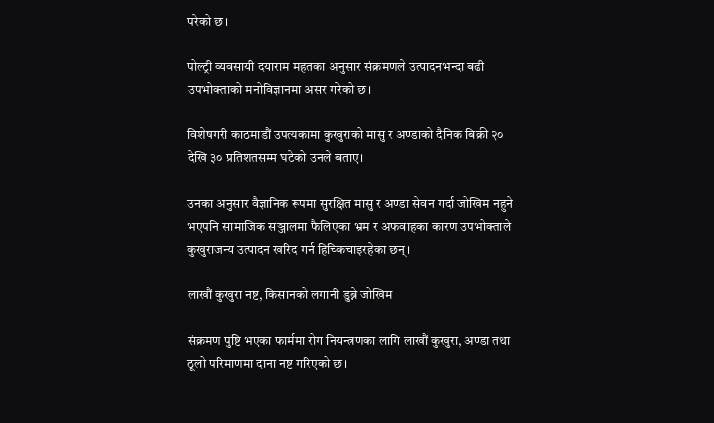परेको छ।

पोल्ट्री व्यवसायी दयाराम महतका अनुसार संक्रमणले उत्पादनभन्दा बढी उपभोक्ताको मनोविज्ञानमा असर गरेको छ।

विशेषगरी काठमाडौं उपत्यकामा कुखुराको मासु र अण्डाको दैनिक बिक्री २० देखि ३० प्रतिशतसम्म घटेको उनले बताए।

उनका अनुसार वैज्ञानिक रूपमा सुरक्षित मासु र अण्डा सेवन गर्दा जोखिम नहुने भएपनि सामाजिक सञ्जालमा फैलिएका भ्रम र अफवाहका कारण उपभोक्ताले कुखुराजन्य उत्पादन खरिद गर्न हिच्किचाइरहेका छन्।

लाखौं कुखुरा नष्ट, किसानको लगानी डुब्ने जोखिम

संक्रमण पुष्टि भएका फार्ममा रोग नियन्त्रणका लागि लाखौं कुखुरा, अण्डा तथा ठूलो परिमाणमा दाना नष्ट गरिएको छ।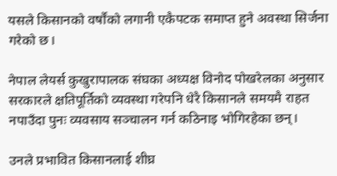यसले किसानको वर्षौंको लगानी एकैपटक समाप्त हुने अवस्था सिर्जना गरेको छ।

नेपाल लेयर्स कुखुरापालक संघका अध्यक्ष विनोद पोखरेलका अनुसार सरकारले क्षतिपूर्तिको व्यवस्था गरेपनि धेरै किसानले समयमै राहत नपाउँदा पुनः व्यवसाय सञ्चालन गर्न कठिनाइ भोगिरहेका छन्।

उनले प्रभावित किसानलाई शीघ्र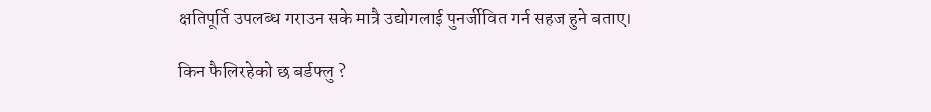क्षतिपूर्ति उपलब्ध गराउन सके मात्रै उद्योगलाई पुनर्जीवित गर्न सहज हुने बताए।

किन फैलिरहेको छ बर्डफ्लु ?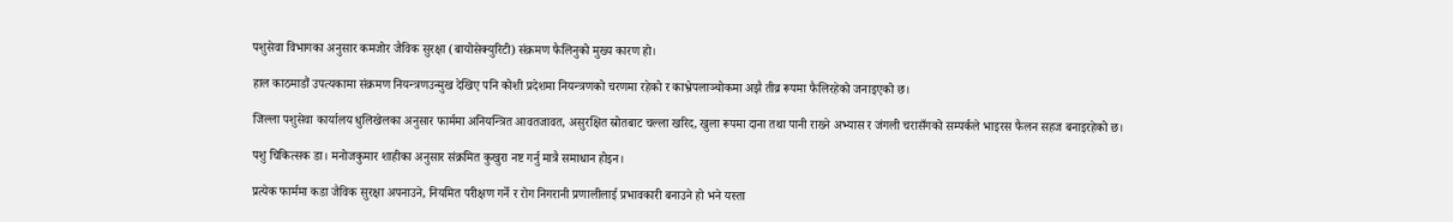पशुसेवा विभागका अनुसार कमजोर जैविक सुरक्षा (बायोसेक्युरिटी) संक्रमण फैलिनुको मुख्य कारण हो।

हाल काठमाडौं उपत्यकामा संक्रमण नियन्त्रणउन्मुख देखिए पनि कोशी प्रदेशमा नियन्त्रणको चरणमा रहेको र काभ्रेपलाञ्चोकमा अझै तीव्र रूपमा फैलिरहेको जनाइएको छ।

जिल्ला पशुसेवा कार्यालय धुलिखेलका अनुसार फार्ममा अनियन्त्रित आवतजावत, असुरक्षित स्रोतबाट चल्ला खरिद, खुला रूपमा दाना तथा पानी राख्ने अभ्यास र जंगली चरासँगको सम्पर्कले भाइरस फैलन सहज बनाइरहेको छ।

पशु चिकित्सक डा। मनोजकुमार शाहीका अनुसार संक्रमित कुखुरा नष्ट गर्नु मात्रै समाधान होइन।

प्रत्येक फार्ममा कडा जैविक सुरक्षा अपनाउने, नियमित परीक्षण गर्ने र रोग निगरानी प्रणालीलाई प्रभावकारी बनाउने हो भने यस्ता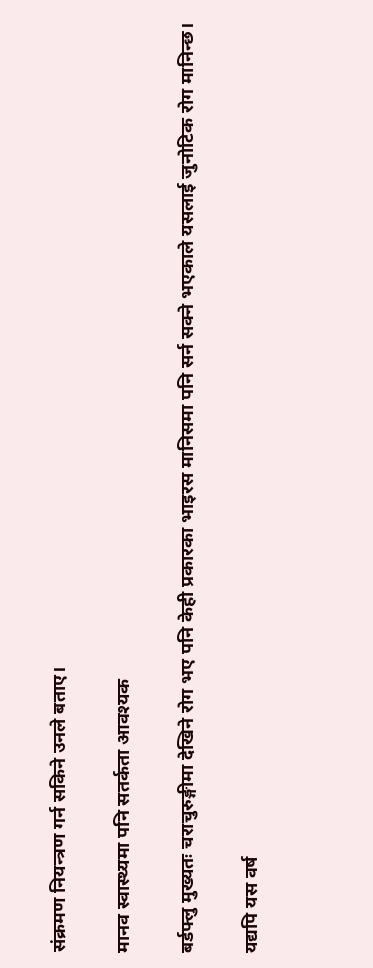संक्रमण नियन्त्रण गर्न सकिने उनले बताए।

मानव स्वास्थ्यमा पनि सतर्कता आवश्यक

बर्डफ्लु मुख्यतः चराचुरुङ्गीमा देखिने रोग भए पनि केही प्रकारका भाइरस मानिसमा पनि सर्न सक्ने भएकाले यसलाई जुनोटिक रोग मानिन्छ।

यद्यपि यस वर्ष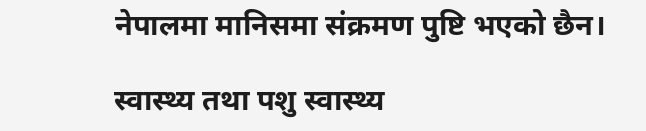नेपालमा मानिसमा संक्रमण पुष्टि भएको छैन।

स्वास्थ्य तथा पशु स्वास्थ्य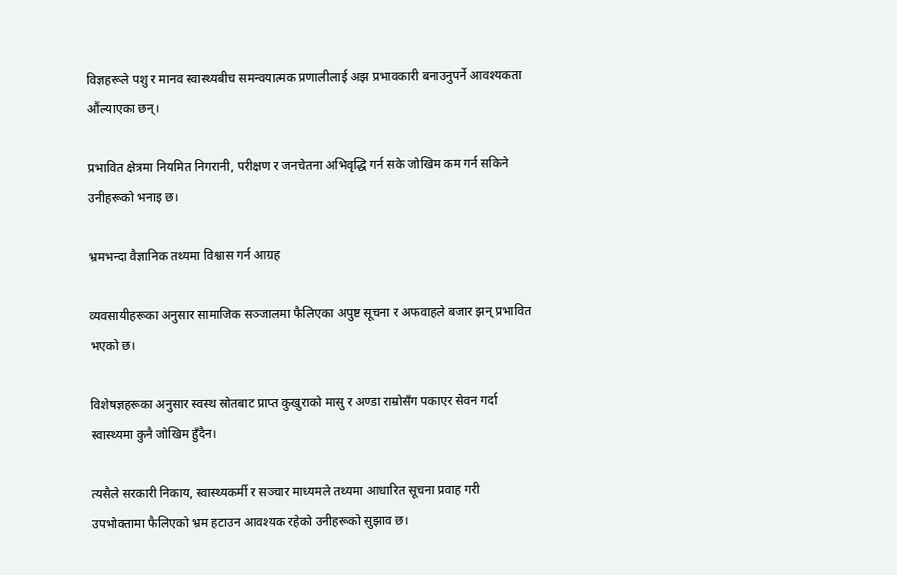विज्ञहरूले पशु र मानव स्वास्थ्यबीच समन्वयात्मक प्रणालीलाई अझ प्रभावकारी बनाउनुपर्ने आवश्यकता औंल्याएका छन्।

प्रभावित क्षेत्रमा नियमित निगरानी, परीक्षण र जनचेतना अभिवृद्धि गर्न सके जोखिम कम गर्न सकिने उनीहरूको भनाइ छ।

भ्रमभन्दा वैज्ञानिक तथ्यमा विश्वास गर्न आग्रह

व्यवसायीहरूका अनुसार सामाजिक सञ्जालमा फैलिएका अपुष्ट सूचना र अफवाहले बजार झन् प्रभावित भएको छ।

विशेषज्ञहरूका अनुसार स्वस्थ स्रोतबाट प्राप्त कुखुराको मासु र अण्डा राम्रोसँग पकाएर सेवन गर्दा स्वास्थ्यमा कुनै जोखिम हुँदैन।

त्यसैले सरकारी निकाय, स्वास्थ्यकर्मी र सञ्चार माध्यमले तथ्यमा आधारित सूचना प्रवाह गरी उपभोक्तामा फैलिएको भ्रम हटाउन आवश्यक रहेको उनीहरूको सुझाव छ।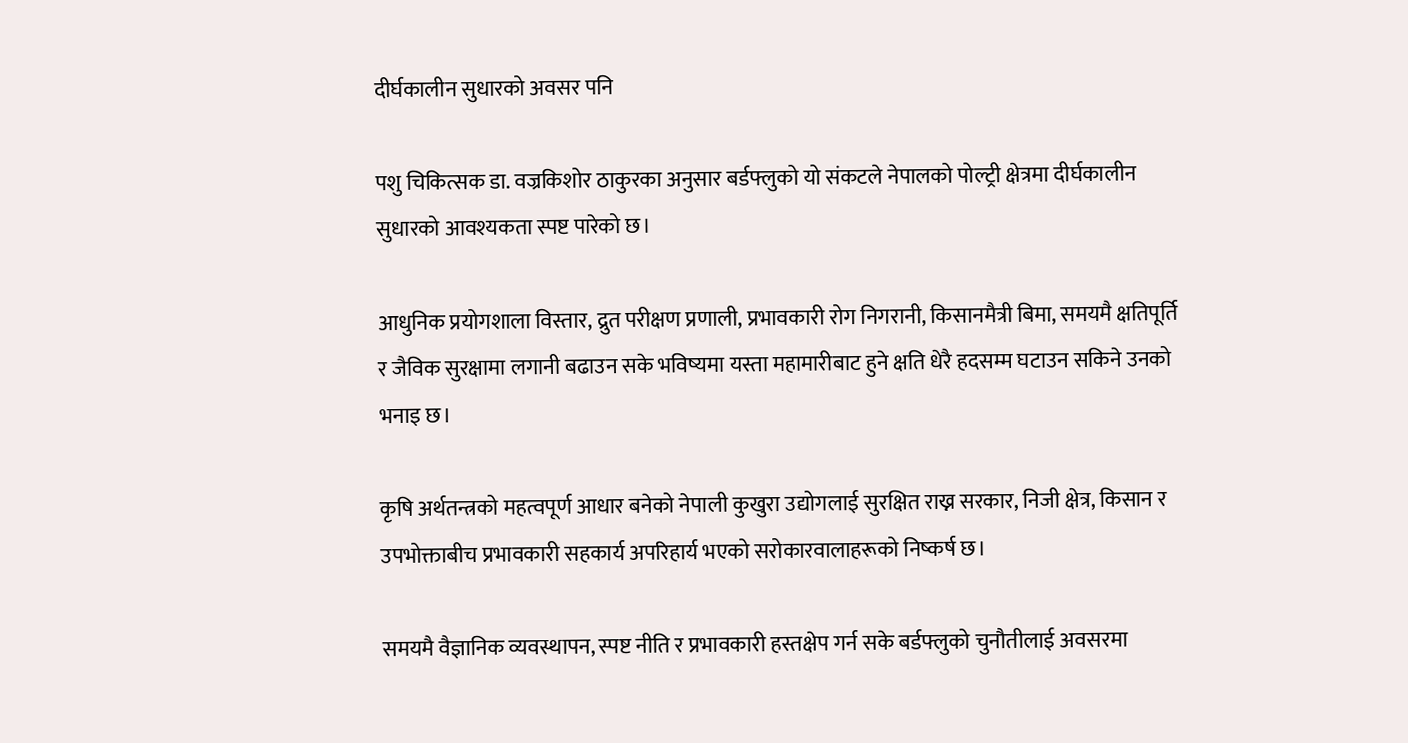दीर्घकालीन सुधारको अवसर पनि

पशु चिकित्सक डा. वज्रकिशोर ठाकुरका अनुसार बर्डफ्लुको यो संकटले नेपालको पोल्ट्री क्षेत्रमा दीर्घकालीन सुधारको आवश्यकता स्पष्ट पारेको छ।

आधुनिक प्रयोगशाला विस्तार, द्रुत परीक्षण प्रणाली, प्रभावकारी रोग निगरानी, किसानमैत्री बिमा, समयमै क्षतिपूर्ति र जैविक सुरक्षामा लगानी बढाउन सके भविष्यमा यस्ता महामारीबाट हुने क्षति धेरै हदसम्म घटाउन सकिने उनको भनाइ छ।

कृषि अर्थतन्त्रको महत्वपूर्ण आधार बनेको नेपाली कुखुरा उद्योगलाई सुरक्षित राख्न सरकार, निजी क्षेत्र, किसान र उपभोक्ताबीच प्रभावकारी सहकार्य अपरिहार्य भएको सरोकारवालाहरूको निष्कर्ष छ।

समयमै वैज्ञानिक व्यवस्थापन, स्पष्ट नीति र प्रभावकारी हस्तक्षेप गर्न सके बर्डफ्लुको चुनौतीलाई अवसरमा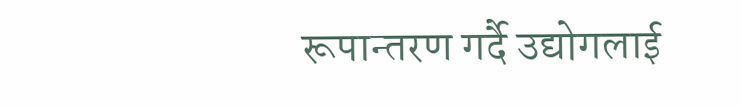रूपान्तरण गर्दै उद्योगलाई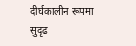दीर्घकालीन रूपमा सुदृढ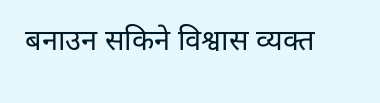बनाउन सकिने विश्वास व्यक्त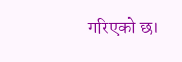गरिएको छ।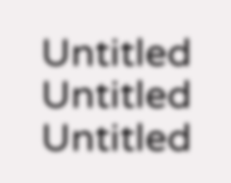Untitled
Untitled
Untitled